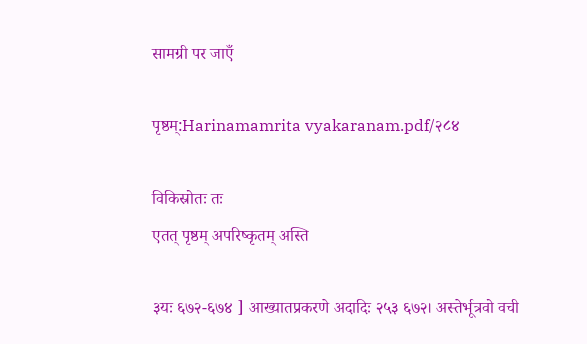सामग्री पर जाएँ

पृष्ठम्:Harinamamrita vyakaranam.pdf/२८४

विकिस्रोतः तः
एतत् पृष्ठम् अपरिष्कृतम् अस्ति

३यः ६७२-६७४ ] आख्यातप्रकरणे अदादिः २५३ ६७२। अस्तेर्भूत्रवो वची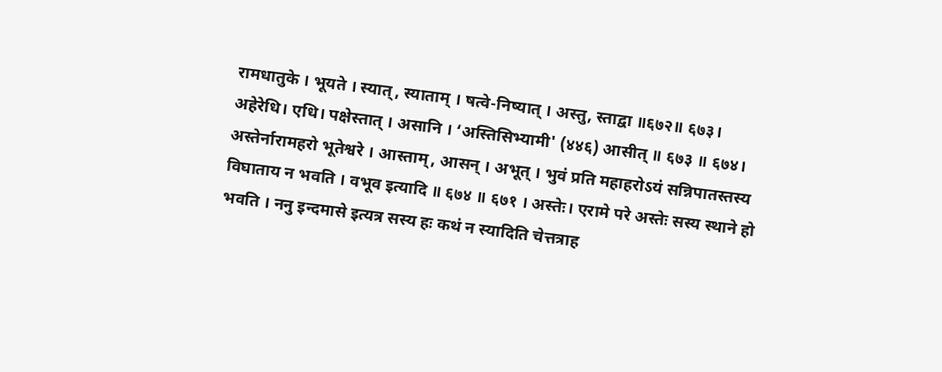रामधातुके । भूयते । स्यात्, स्याताम् । षत्वे-निष्यात् । अस्तु, स्ताद्वा ॥६७२॥ ६७३। अहेरेधि। एधि। पक्षेस्तात् । असानि । ‘अस्तिसिभ्यामी' (४४६) आसीत् ॥ ६७३ ॥ ६७४। अस्तेर्नारामहरो भूतेश्वरे । आस्ताम्, आसन् । अभूत् । भुवं प्रति महाहरोऽयं सन्निपातस्तस्य विघाताय न भवति । वभूव इत्यादि ॥ ६७४ ॥ ६७१ । अस्तेः। एरामे परे अस्तेः सस्य स्थाने हो भवति । ननु इन्दमासे इत्यत्र सस्य हः कथं न स्यादिति चेत्तत्राह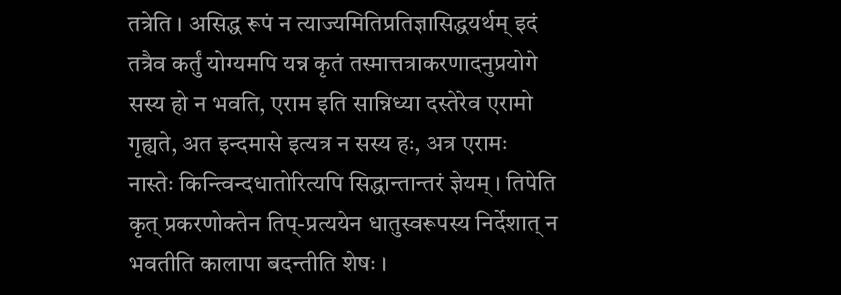तत्रेति । असिद्ध रूपं न त्याज्यमितिप्रतिज्ञासिद्धयर्थम् इदं तत्रैव कर्तुं योग्यमपि यन्न कृतं तस्मात्तत्राकरणादनुप्रयोगे सस्य हो न भवति, एराम इति सान्निध्या दस्तेरेव एरामो गृह्यते, अत इन्दमासे इत्यत्र न सस्य हः, अत्र एरामः नास्तेः किन्त्विन्दधातोरित्यपि सिद्धान्तान्तरं ज्ञेयम् । तिपेति कृत् प्रकरणोक्तेन तिप्-प्रत्ययेन धातुस्वरूपस्य निर्देशात् न भवतीति कालापा बदन्तीति शेषः ।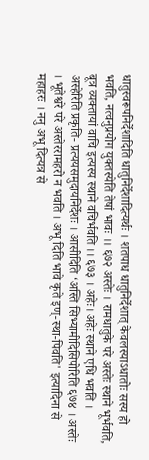धातुस्वरूपनिर्देशादिति धातुनिर्देशादित्यर्थः । शतपाध धातुनिर्देशात् केवलस्याऽधातोः सस्य हो भवति, नत्वनुप्रयोग युक्तस्येति तेषां भावः ।। ६७२ अस्तेः । रामधातुके परे अस्तेः स्थाने भूर्भवति, बूत्र व्यक्तायां वाचि इत्यस्य स्थाने वचिर्भवति ।। ६७३ । अहेः। अहेः स्थाने एधि भवति । अस्हेरिति प्रकृति- प्रत्ययसमुदायनिर्देशः । आसीदिति ‘अस्ति सिभ्यामीदिसिपोरिति ६७४ । अस्तेः । भूतेश्वरे परे अस्तेररामहरो न भवति । अभू दिति भावे कृते इण्-स्था-पिवति' इत्यादिना से महाहरः । ननु अभू दित्यत्र से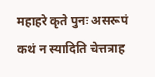महाहरे कृते पुनः असरूपं कथं न स्यादिति चेत्तत्राह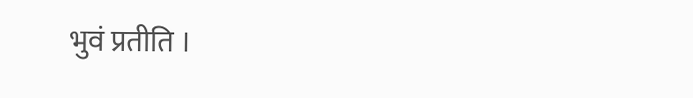भुवं प्रतीति ।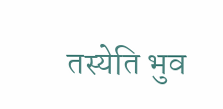तस्येति भुव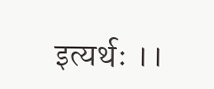इत्यर्थः ।।